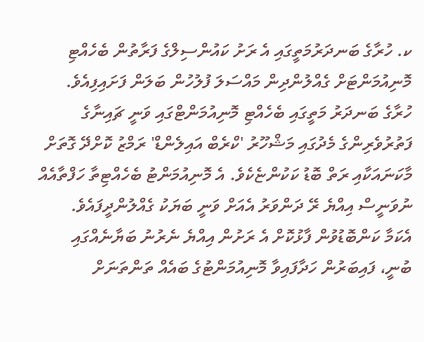ކ. ހުރާގެ ބަނދަރުމަތީގައި އެ ރަށު ކައުންސިލްގެ ފަރާތުން ބެހެއްޓި މޮނިއުމަންޓަށް ގެއްލުންދިން މައްސަލަ ފުލުހުން ބަލަން ފަށައިފިއެވެ.
ހުރާގެ ބަނދަރު މަތީގައި ބެހެއްޓި މޮނިއުމަންޓްގައި ވަނީ ޗައިނާގެ ފަތުރުވެރިންގެ މެދުގައި މަޝްހޫރު 'ކްރެބް އައިލެންޑް' ރަމްޒު ކޮށްދޭ ގޮތަށް މާކަނައަކާއި ރަތް ބޮޑު ކަކުންޏެކެވެ. އެ މޮނިއުމަންޓު ބެހެއްޓިތާ ހަފްތާއެއް ނުވަނީސް އިއްޔެ ރޭ ދަންވަރު އެއަށް ވަނީ ބަޔަކު ގެއްލުންދީފައެވެ.
އެކަމާ ކަންބޮޑުވުން ފާޅުކޮށް އެ ރަށުން އިއްޔެ ނެރުނު ބަޔާނެއްގައި ބުނީ، ފައިބަރުން ހަދާފައިވާ މޮނިއުމަންޓުގެ ބައެއް ތަންތަނަށް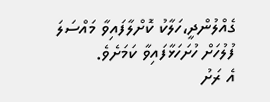ގެއްލުންދީ،ހަލާކު ކޮށްލާފައިވާ މައްސަލަ ފުލުހަށް ހުށަހަޅާފައިވާ ކަމަށެވެ.
އެ ރަށު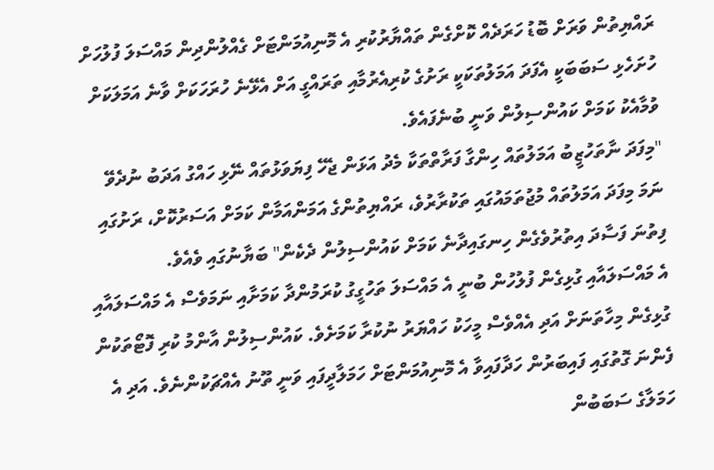ރައްޔިތުން ވަރަށް ބޮޑު ހަރަދެއް ކޮށްގެން ތައްޔާރުކުރި އެ މޮނިއުމަންޓަށް ގެއްލުންދިން މައްސަލަ ފުލުހަށް ހުށަހެޅި ސަބަބަކީ އެފަދަ އަމަލުތަކަކީ ރަށުގެ ކުރިއެރުމާއި ތަރައްގީ އަށް އެޅޭނެ ހުރަހަކަށް ވާނެ އަމަލަކަށް ވުމާއެކު ކަމަށް ކައުންސިލުން ވަނީ ބުނެފައެވެ.
"މިފަދަ ނާތަހުޒީބު އަމަލުތައް ހިންގާ ފަރާތްތަކާ މެދު އަޅަން ޖެހޭ ފިޔަވަޅުތައް ނޭޅި ހައްގު އަދަބު ނުދެވޭ ނަމަ މިފަދަ އަމަލުތައް މުޖުތަމައުގައި ތަކުރާރުވެ، ރައްޔިތުންގެ އަމަންއަމާން ކަމަށް އަސަރުކޮށް، ރަށުގައި ފިތުނަ ފަސާދަ އިތުރުވެގެން ހިނގައިދާނެ ކަމަށް ކައުންސިލުން ދެކެން" ބަޔާނުގައި ވެއެވެ.
އެ މައްސަލައާއި ގުޅިގެން ފުލުހުން ބުނީ އެ މައްސަލަ ތަހުގީގު ކުރަމުންދާ ކަމަށާއި ނަމަވެސް އެ މައްސަލައާއި ގުޅިގެން މިހާތަނަށް އަދި އެއްވެސް މީހަކު ހައްޔަރު ނުކުރާ ކަމަށެވެ. ކައުންސިލުން އާންމު ކުރި ފޮޓޯތަކުން ފެންނަ ގޮތުގައި ފައިބަރުން ހަދާފައިވާ އެ މޮނިއުމަންޓަށް ހަމަލާދީފައި ވަނީ ތޫނު އެއްޗަކުންނެވެ. އަދި އެ ހަމަލާގެ ސަބަބުން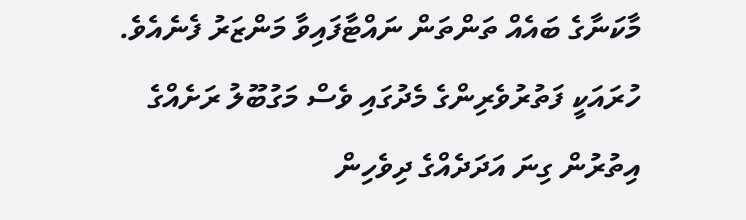މާކަނާގެ ބައެއް ތަންތަން ނައްޓާފައިވާ މަންޒަރު ފެނެއެވެ.
ހުރައަކީ ފަތުރުވެރިންގެ މެދުގައި ވެސް މަގުބޫލު ރަށެއްގެ އިތުރުން ގިނަ އަދަދެއްގެ ދިވެހިން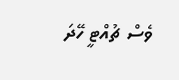ވެސް ޗުއްޓީ ހޭދަ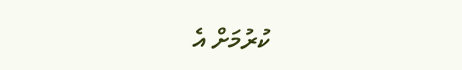ކުރުމަށް އެ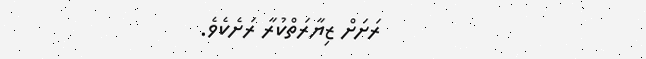ރަށަށް ޒިޔާރަތްކުރާ ރަށެކެވެ.